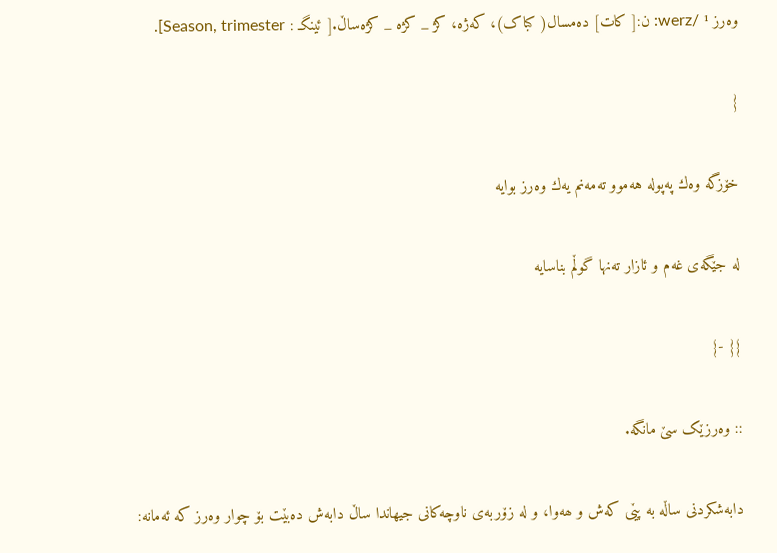وەرز ¹ /werz: ن:[ کات] دەمسال( کباک)، كه‌ژه، کژ _ کژە _ کژەساڵ.[ ئینگـ : Season, trimester].

{

خۆزگە وەك پەپوله هەموو تەمەنم یەك وەرز بوایه

لە جێگەی غەم و ئازار تەنها گوڵم بناسایه

}{ -}

:: وەرزێک سێ مانگە.

دابەشکردنی ساڵە بە پێی کەش و ھەوا، و لە زۆربەی ناوچەکانی جیھاندا ساڵ دابەش دەبێت بۆ چوار وەرز کە ئەمانە: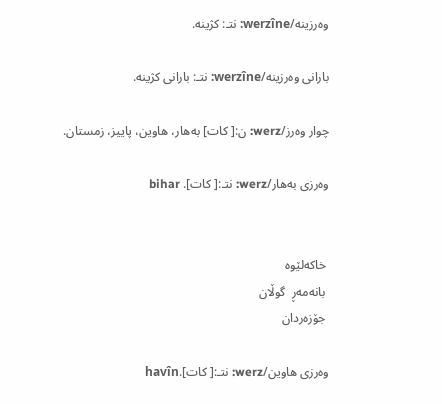وەرزینە/werzîne: نتـ: کژینە.

بارانی وەرزینە/werzîne: نتـ: بارانی کژینە.

چوار وەرز/werz: ن:[ کات] بەهار، هاوین، پاییز، زمستان.

وەرزی بەھار/werz: نتـ:[ کات]. bihar


 خاکەلێوە
 بانەمەڕ  گوڵان
 جۆزەردان

وەرزی ھاوین/werz: نتـ:[ کات].havîn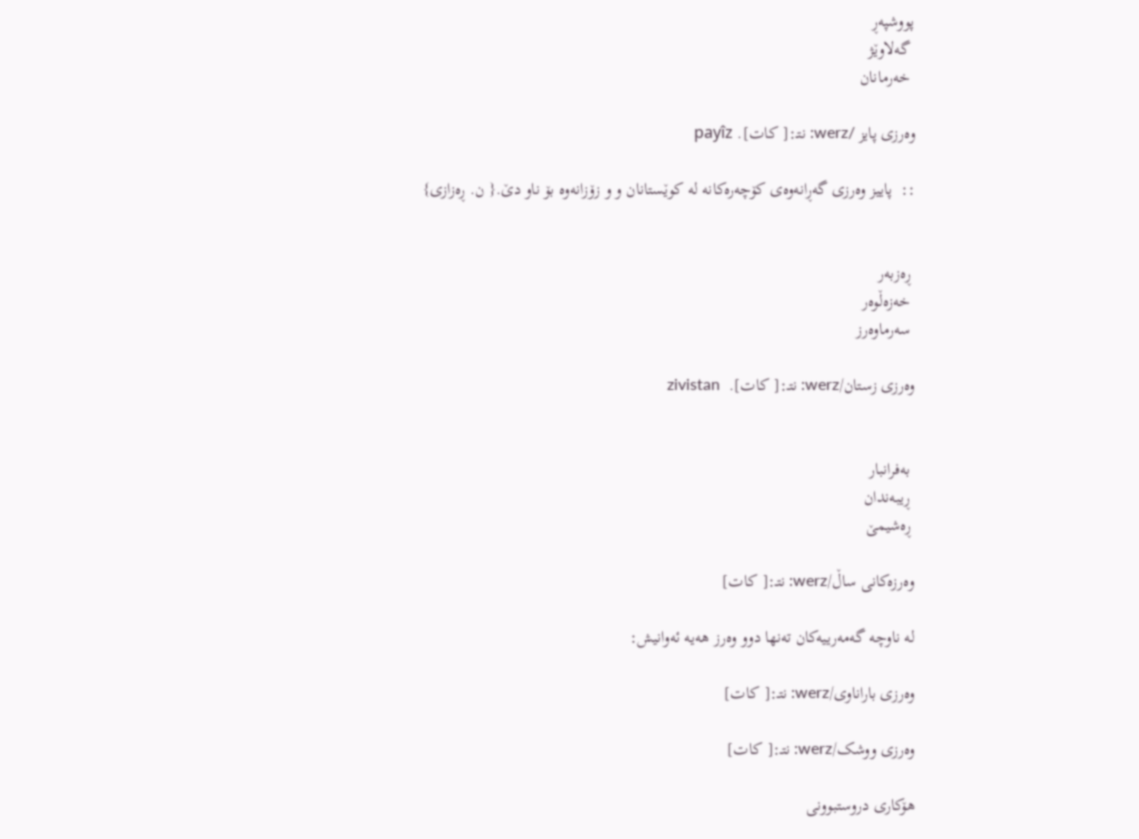پووشپەڕ
 گەلاوێژ
 خەرمانان

وەرزی پایز /werz: نتـ:[ کات]. payîz

::  پاییز وه‌رزی گه‌ڕانه‌وه‌ی کۆچه‌رە‌کانه‌ له‌ کوێستانان و و زۆزانه‌وه‌ بۆ ناو دێ.{ ن. ڕەزازی}


 ڕەزبەر
 خەزەڵوەر
 سەرماوەرز

وەرزی زستان/werz: نتـ:[ کات].  zivistan


 بەفرانبار
 ڕیبەندان
 ڕەشيمێ

وەرزەکانی ساڵ/werz: نتـ:[ کات]

لە ناوچە گەمەرییەکان تەنھا دوو وەرز ھەیە ئەوانیش:

وەرزی باراناوی/werz: نتـ:[ کات]

وەرزی ووشک/werz: نتـ:[ کات]

ھۆکاری دروستبوونی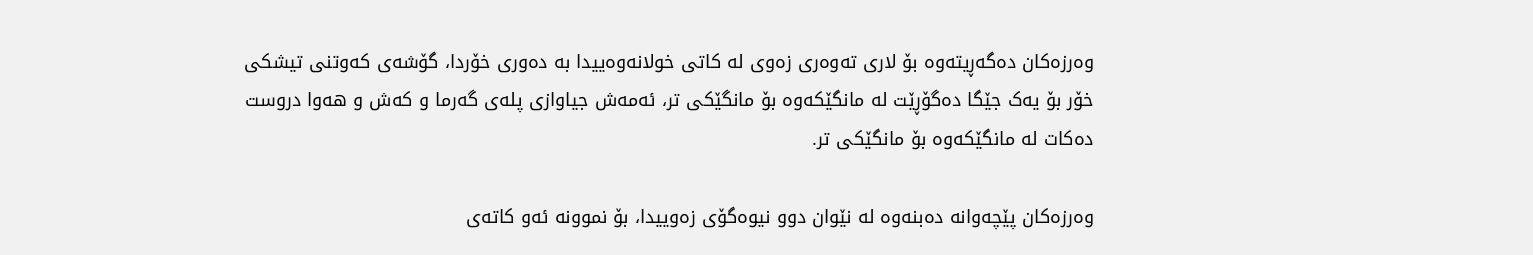وەرزەکان دەگەڕیتەوە بۆ لاری تەوەری زەوی لە کاتی خولانەوەییدا بە دەوری خۆردا، گۆشەی کەوتنی تیشکی خۆر بۆ یەک جێگا دەگۆڕێت لە مانگێکەوە بۆ مانگێکی تر، ئەمەش جیاوازی پلەی گەرما و کەش و ھەوا دروست دەکات لە مانگێکەوە بۆ مانگێکی تر.

وەرزەکان پێچەوانە دەبنەوە لە نێوان دوو نیوەگۆی زەوییدا، بۆ نموونە ئەو کاتەی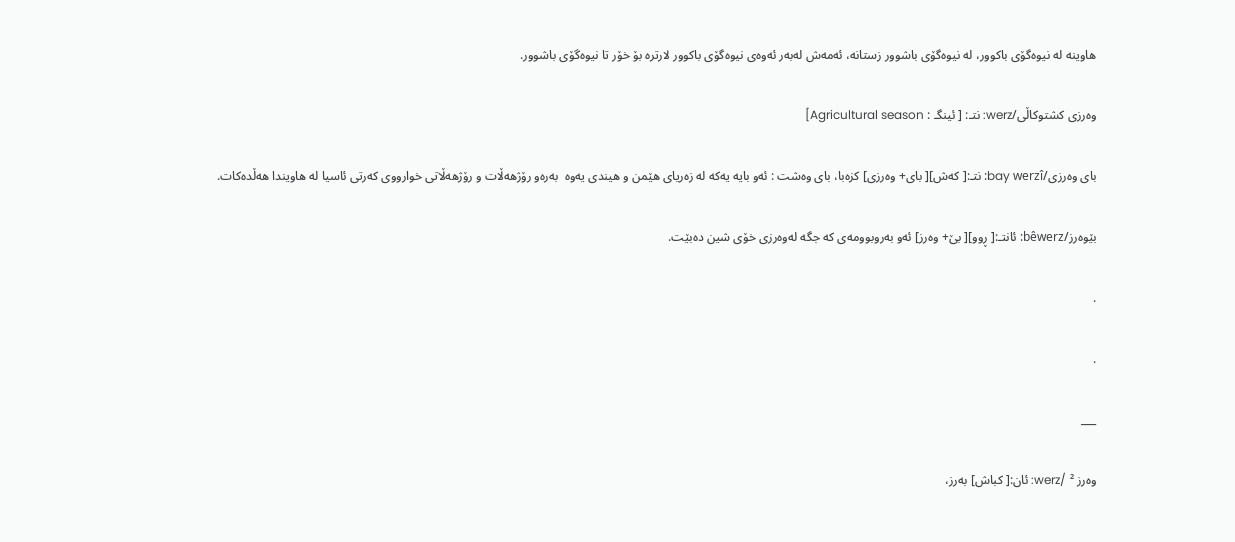ھاوینە لە نیوەگۆی باکوور، لە نیوەگۆی باشوور زستانە، ئەمەش لەبەر ئەوەی نیوەگۆی باکوور لارترە بۆ خۆر تا نیوەگۆی باشوور.

وەرزی کشتوکاڵی/werz: نتـ: [ ئینگـ : Agricultural season]

بای وەرزی/bay werzî: نتـ:[ کەش][ بای+ وەرزی] کزەبا، بای وەشت : ئەو بایە یەکە لە زەریای هێمن و هیندی یەوە  بەرەو رۆژهەڵات و رۆژهەڵاتی خوارووی کەرتی ئاسیا لە هاویندا هەڵدەکات.

بێوەرز/bêwerz: ئانتـ:[ ڕوو][ بێ+ وەرز] ئەو بەروبوومەی کە جگە لەوەرزی خۆی شین دەبێت.

.

.

___

وەرز ² /werz: ئان:[ کباش] به‌رز،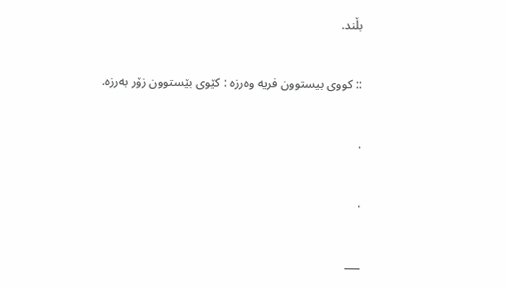بڵند.

:: کووی بیستوون فریه‌ وه‌رزه‌ : کێوی بێستوون زۆر به‌رزه‌.

.

.

___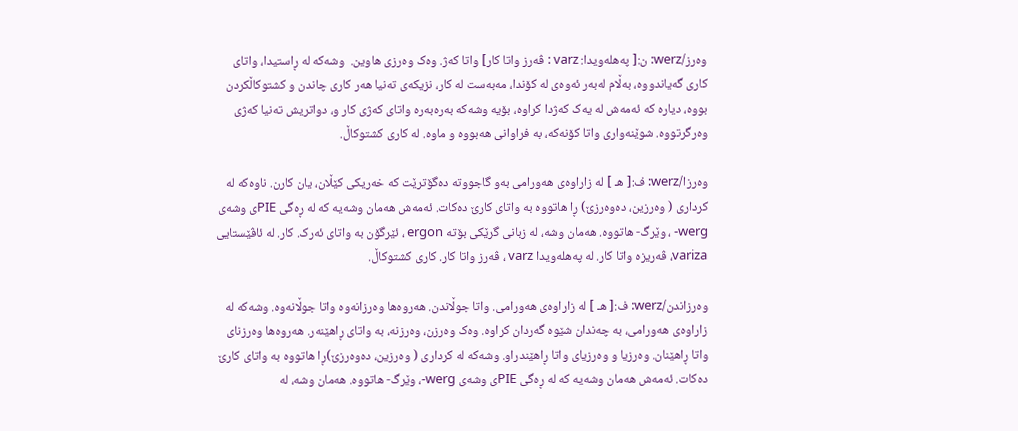وەرز/werz: ن:[ پەھلەویدا: varz : ڤەرز واتا کار] واتا کەژ. وەک وەرزی ھاوین.  وشەکە لە ڕاستیدا، واتای کاری گەیاندووە، بەڵام لەبەر ئەوەی لە کۆندا، مەبەست لە کار، نزیکەی تەنیا هەر کاری چاندن و کشتوکاڵکردن بووە، دیارە کە ئەمەش لە یەک کەژدا کراوە، بۆیە وشەکە بەرەبەرە واتای کەژی کار و، دواتریش تەنیا کەژی وەرگرتووە. شوێنەواری واتا کۆنەکە، بە فراوانی هەبووە و ماوە. لە کاری کشتوکاڵ.

وەرزا/werz: ف:[ هـ ] لە زاراوەی ھەورامی بەو گاجووتە دەگۆترێت کە خەریکی کێڵان، یان کارن. ناوەکە لە کرداری ( وەرزین، دەوەرزێ) ڕا ھاتووە بە واتای کارێ دەکات. ئەمەش ھەمان وشەیە کە لە ڕەگی PIEی وشەی werg- ، وێرگ- ھاتووە. ھەمان وشە، لە زبانی گرێکی بۆتە ergon ، ئێرگۆن بە واتای ئەرک. کار. لە ئاڤێستایی variza، ڤەریزە واتا کار. لە پەھلەویدا varz ، ڤەرز واتا کار. کاری کشتوکاڵ.

وەرزاندن/werz: ف:[ هـ ] لە زاراوەی ھەورامی. واتا جوڵاندن. ھەروەھا وەرزانەوە واتا جوڵانەوە. وشەکە لە زاراوەی ھەورامی، بە چەندان شێوە گەردان کراوە. وەک وەرزن، وەرزنە، بە واتای ڕاھێنەر. ھەروەھا وەرزنای واتا ڕاھێنان. وەرزیا و وەرزیای واتا ڕاھێندراو. وشەکە لە کرداری ( وەرزین، دەوەرزێ)ڕا ھاتووە بە واتای کارێ دەکات. ئەمەش ھەمان وشەیە کە لە ڕەگی PIEی وشەی werg-، وێرگ- ھاتووە. ھەمان وشە، لە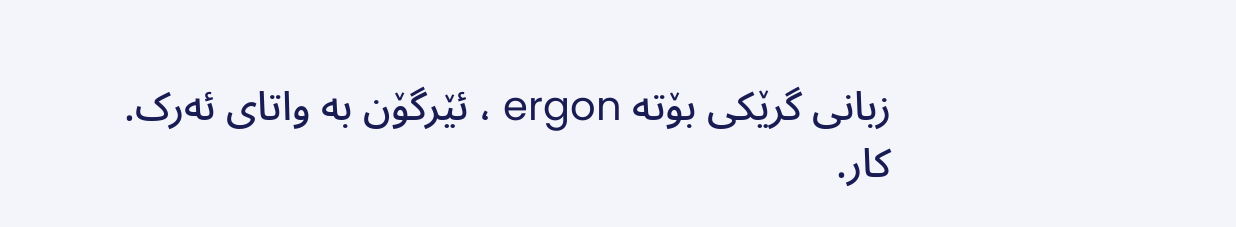زبانی گرێکی بۆتە ergon ، ئێرگۆن بە واتای ئەرک. کار.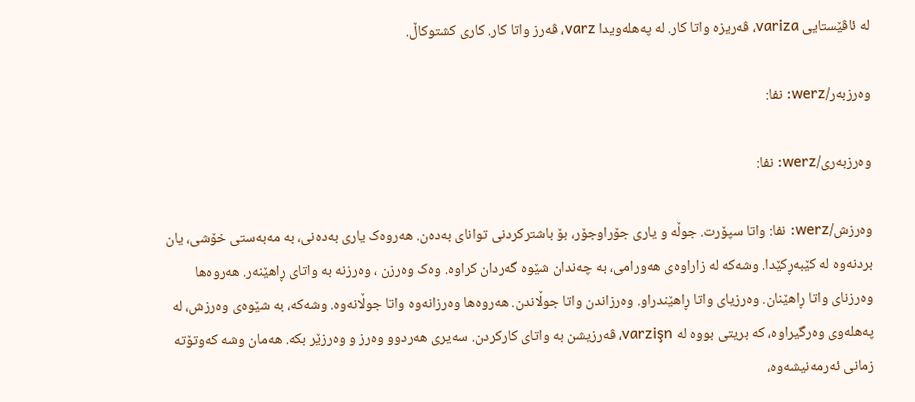لە ئاڤێستایی variza، ڤەریزە واتا کار. لە پەھلەویدا varz، ڤەرز واتا کار. کاری کشتوکاڵ.

وەرزبەر/werz: نفا:

وەرزبەری/werz: نفا:

وەرزش/werz: نفا: واتا سپۆرت. جوڵە و یاری جۆراوجۆر، بۆ باشترکردنی توانای بەدەن. ھەروەک یاری بەدەنی، بە مەبەستی خۆشی، یان بردنەوە لە کێبەڕکێدا. وشەکە لە زاراوەی ھەورامی، بە چەندان شێوە گەردان کراوە. وەک وەرزن ، وەرزنە بە واتای ڕاھێنەر. ھەروەھا وەرزنای واتا ڕاھێنان. وەرزیای واتا ڕاھێندراو. وەرزاندن واتا جوڵاندن. ھەروەھا وەرزانەوە واتا جوڵانەوە. وشەکە، بە شێوەی وەرزش، لە پەھلەوی وەرگیراوە، کە بریتی بووە لە varzişn، ڤەرزیشن بە واتای کارکردن. سەیری ھەردوو وەرز و وەرزێر بکە. ھەمان وشە کەوتۆتە زمانی ئەرمەنیشەوە،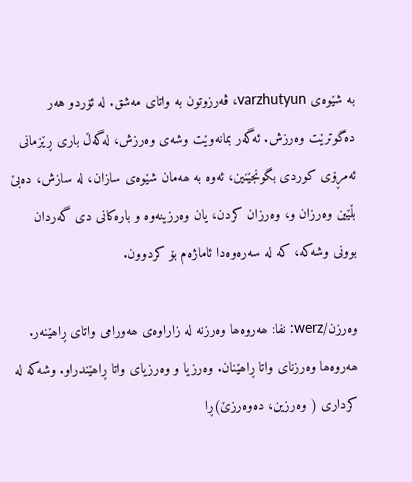بە شێوەی varzhutyun، ڤەرزوتون بە واتای مەشق. لە ئۆردو هەر دەگوترێت وەرزش. ئەگەر بمانەوێت وشەی وەرزش، لەگەڵ باری ڕێزمانی ئەمڕۆی کوردی بگونجێنین، ئەوە بە ھەمان شێوەی سازان، لە سازش، دەبێ بڵێین وەرزان و، وەرزان کردن، یان وەرزینەوە و بارەکانی دی گەردان بوونی وشەکە، کە لە سەرەوەدا ئاماژەم بۆ کردوون.

وەرزن/werz: نفا: ھەروەھا وەرزنە لە زاراوەی ھەورامی واتای ڕاھێنەر. ھەروەھا وەرزنای واتا ڕاھێنان. وەرزیا و وەرزیای واتا ڕاھێندراو. وشەکە لە کرداری ( وەرزین، دەوەرزێ)ڕا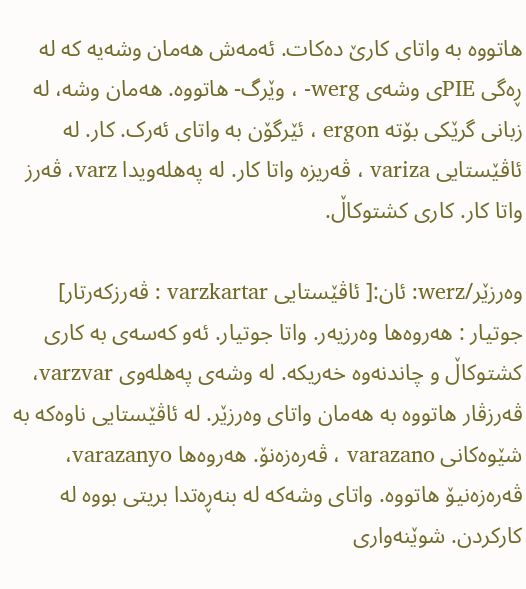ھاتووە بە واتای کارێ دەکات. ئەمەش ھەمان وشەیە کە لە ڕەگی PIEی وشەی werg- ، وێرگ- ھاتووە. ھەمان وشە، لە زبانی گرێکی بۆتە ergon ، ئێرگۆن بە واتای ئەرک. کار. لە ئاڤێستایی variza ، ڤەریزە واتا کار. لە پەھلەویدا varz، ڤەرز واتا کار. کاری کشتوکاڵ.

وەرزێر/werz: ئان:[ ئاڤێستایی varzkartar : ڤەرزکەرتار] جوتیار : ھەروەھا وەرزیەر. واتا جوتیار. ئەو کەسەی بە کاری کشتوکاڵ و چاندنەوە خەریکە. لە وشەی پەھلەوی varzvar، ڤەرزڤار ھاتووە بە ھەمان واتای وەرزێر. لە ئاڤێستایی ناوەکە بە شێوەکانی varazano ، ڤەرەزەنۆ. ھەروەھا varazanyo، ڤەرەزەنیۆ ھاتووە. واتای وشەکە لە بنەڕەتدا بریتی بووە لە کارکردن. شوێنەواری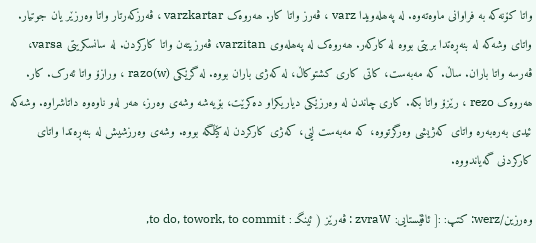واتا کۆنەکە بە فراوانی ماوەتەوە. لە پەھلەویدا varz ، ڤەرز واتا کار. ھەروەک varzkartar ، ڤەرزکەرتار واتا وەرزێر یان جوتیار. واتای وشەکە لە بنەڕەتدا بریتی بووە لە کارکەر. ھەروەک لە پەھلەوی varzitan، ڤەرزیتەن واتا کارکردن. لە سانسکریتی varsa، ڤەرسە واتا باران. ساڵ. کە مەبەست، کاتی کاری کشتوکاڵ، لە کەژی باران بووە. لە گرێکی (w)razo ، ورازۆ واتا ئەرک. کار. ھەروەک rezo ، رێزۆ واتا بکە. کاری چاندن لە وەرزێکی دیاریکراو دەکرێت، بۆیەشە وشەی وەرز، ھەر لەو ناوەوە داتاشراوە. وشەکە ئیدی بەرەبەرە واتای کەژیشی وەرگرتووە، کە مەبەست لێی، کەژی کارکردن لە کێڵگە بووە. وشەی وەرزشیش لە بنەڕەتدا واتای کارکردنی گەیاندووە.

وەرزین/werz: کتپ: :[ ئاڤێستایی: zvraW : ڤەرێز ( ئینگـ : to do, towork, to commit,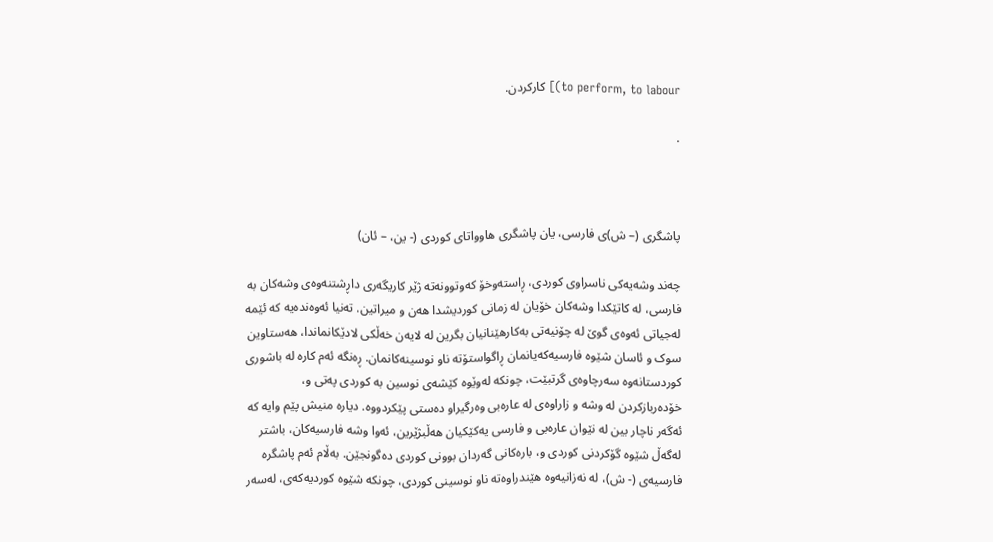to perform, to labour)] کارکردن.

.



پاشگری (– ش)ی فارسی، یان پاشگری هاوواتای کوردی (- ین، – ئان)

چەند وشەیەکی ناسراوی کوردی، ڕاستەوخۆ کەوتوونەتە ژێر کاریگەری داڕشتنەوەی وشەکان بە فارسی، لە کاتێکدا وشەکان خۆیان لە زمانی کوردیشدا هەن و میراتین. تەنیا ئەوەندەیە کە ئێمە لەجیاتی ئەوەی گوێ لە چۆنیەتی بەکارهێنانیان بگرین لە لایەن خەڵکی لادێکانماندا، هەستاوین سوک و ئاسان شێوە فارسیەکەیانمان ڕاگواستۆتە ناو نوسینەکانمان. ڕەنگە ئەم کارە لە باشوری کوردستانەوە سەرچاوەی گرتبێت، چونکە لەوێوە کێشەی نوسین بە کوردی پەتی و، خۆدەربازکردن لە وشە و زاراوەی لە عارەبی وەرگیراو دەستی پێکردووە. دیارە منیش پێم وایە کە ئەگەر ناچار بین لە نێوان عارەبی و فارسی یەکێکیان هەڵبژێرین، ئەوا وشە فارسیەکان، باشتر لەگەڵ شێوە گۆکردنی کوردی و، بارەکانی گەردان بوونی کوردی دەگونجێن. بەڵام ئەم پاشگرە فارسیەی (- ش)، لە نەزانیەوە هێندراوەتە ناو نوسینی کوردی، چونکە شێوە کوردیەکەی، لەسەر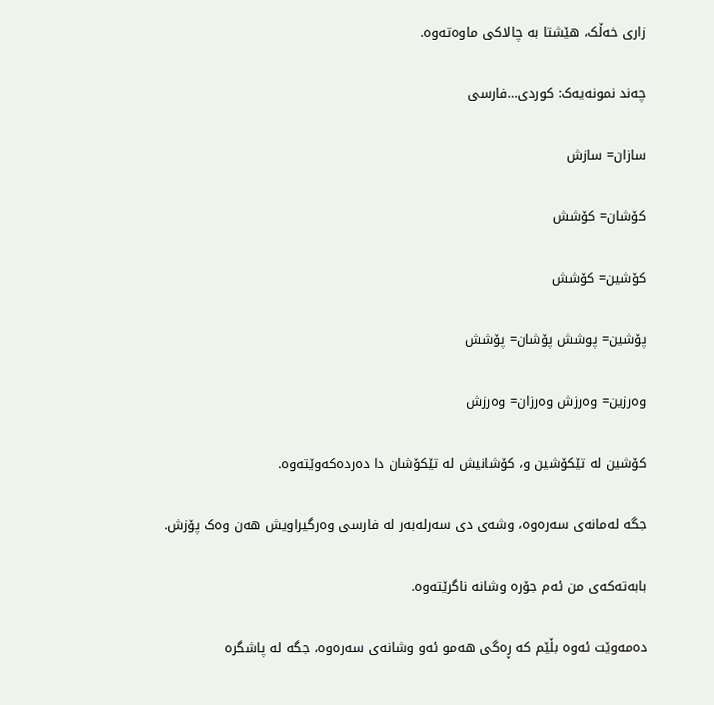زاری خەڵک، هێشتا بە چالاکی ماوەتەوە.

چەند نمونەیەک: کوردی…فارسی

سازان= سازش

کۆشان= کۆشش

کۆشین= کۆشش

پۆشین= پوشش پۆشان= پۆشش

وەرزین= وەرزش وەرزان= وەرزش

کۆشین لە تێکۆشین و، کۆشانیش لە تێکۆشان دا دەردەکەوێتەوە.

جگە لەمانەی سەرەوە، وشەی دی سەرلەبەر لە فارسی وەرگیراویش هەن وەک پۆزش.

بابەتەکەی من ئەم جۆرە وشانە ناگرێتەوە.

دەمەوێت ئەوە بڵێم کە ڕەگی هەمو ئەو وشانەی سەرەوە، جگە لە پاشگرە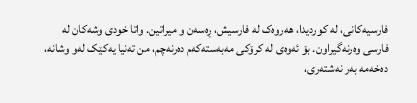فارسیەکانی، لە کوردیدا، هەروەک لە فارسیش، ڕەسەن و میراتین. واتا خودی وشەکان لە فارسی وەرنەگیراون. بۆ ئەوەی لە کرۆکی مەبەستەکەم دەرنەچم، من تەنیا یەکێک لەو وشانە، دەخەمە بەر نەشتەری،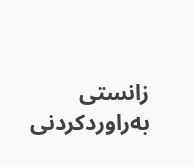زانستی بەراوردکردنی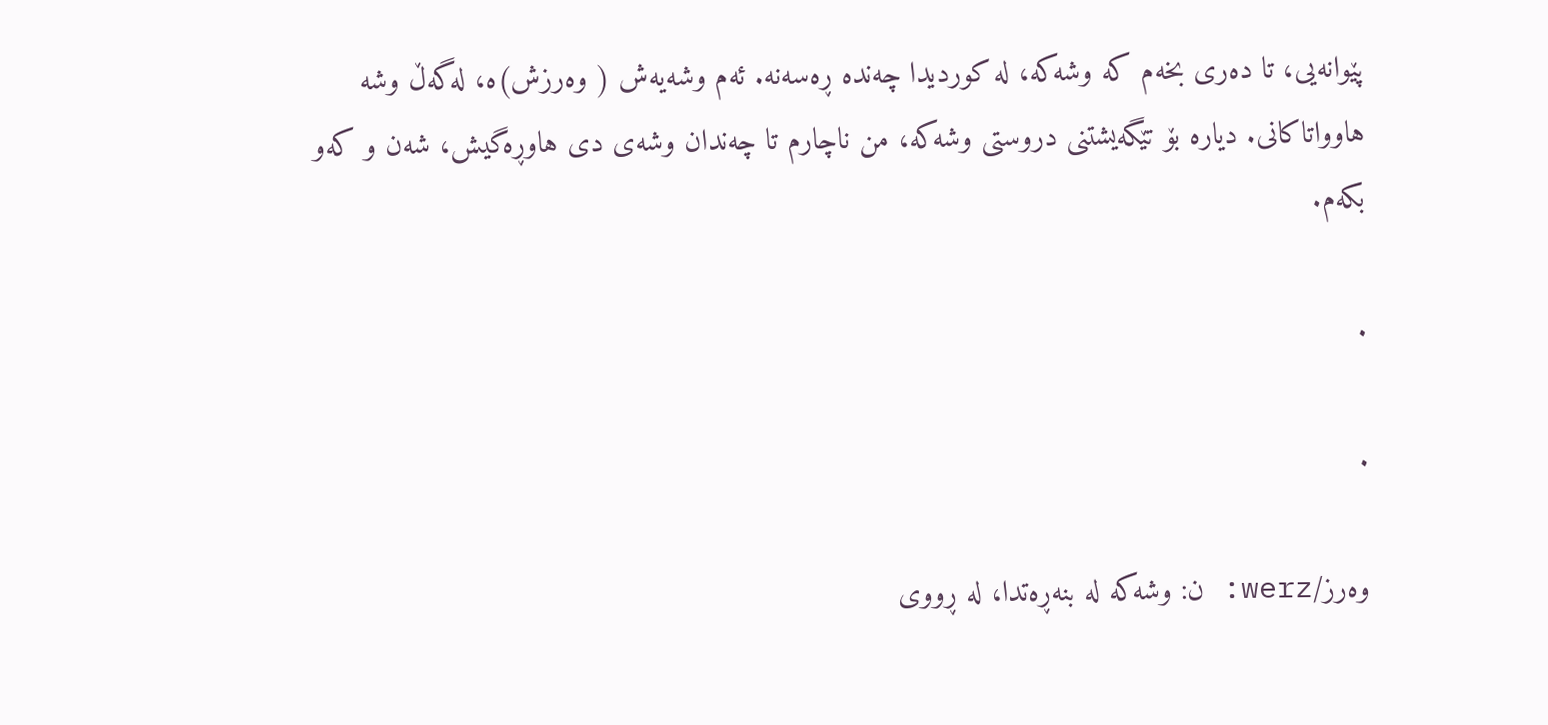پێوانەیی، تا دەری بخەم کە وشەکە، لە کوردیدا چەندە ڕەسەنە. ئەم وشەیەش ( وەرزش)ە، لەگەڵ وشە هاوواتاکانی. دیارە بۆ تێگەیشتنی دروستی وشەکە، من ناچارم تا چەندان وشەی دی هاوڕەگیش، شەن و کەو بکەم.

.

.

وەرز/werz: ن: وشەکە لە بنەڕەتدا، لە ڕووی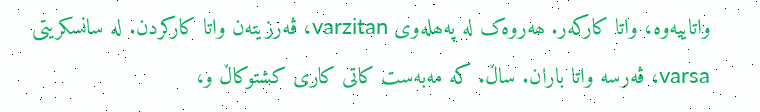واتاییەوە، واتا کارکەر. ھەروەک لە پەھلەوی varzitan، ڤەرزیتەن واتا کارکردن. لە سانسکریتی varsa، ڤەرسە واتا باران. ساڵ. کە مەبەست کاتی کاری کشتوکاڵ و،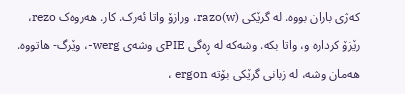کەژی باران بووە. لە گرێکی (w)razo، ورازۆ واتا ئەرک. کار. ھەروەک rezo، رێزۆ کردارە و، واتا بکە. وشەکە لە ڕەگی PIEی وشەی werg-، وێرگ- ھاتووە. ھەمان وشە، لە زبانی گرێکی بۆتە ergon ،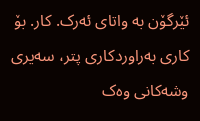ئێرگۆن بە واتای ئەرک. کار. بۆ کاری بەراوردکاری پتر، سەیری وشەکانی وەک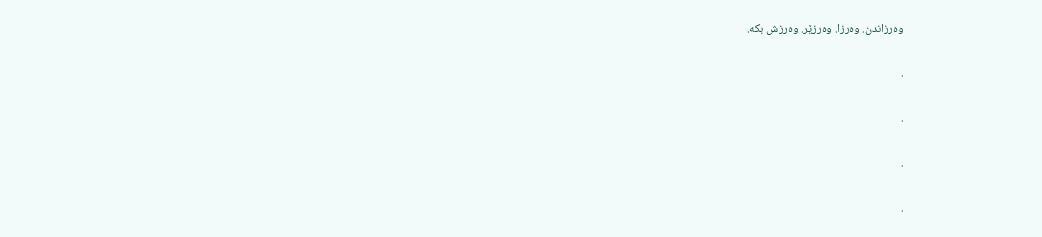وەرزاندن. وەرزا. وەرزێر. وەرزش بکە.

.

.

.

.